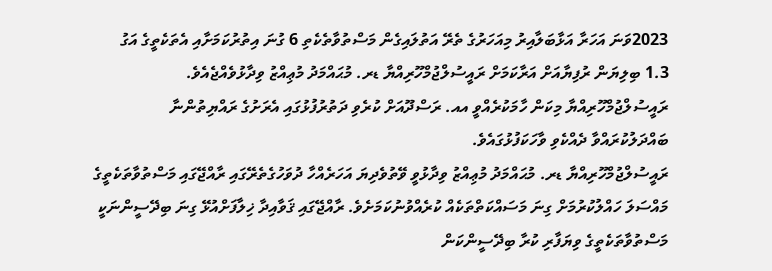2023ވަނަ އަހަރާ އަޅާބަލާއިރު މިއަހަރުގެ ތެރޭ އަތުލައިގެން މަސްތުވާތެކެތި 6 ގުނަ އިތުރުކަމަށާއި އެތަކެތީގެ އަގު 1.3 ބިލިޔަން ރުފިޔާއަށް އަރާކަމަށް ރައީސުލްޖުމްހޫރިއްޔާ ޑރ. މުޙައްމަދު މުޢިއްޒު ވިދާޅުވެއްޖެއެވެ.
ރައީސުލްޖުމްހޫރިއްޔާ މިކަން ހާމަކުރެއްވީ އއ. ރަސްދޫއަށް ކުރެވި ދަތުރުފުޅުގައި އެރަށުގެ ރައްޔިތުންނާ ބައްދަލުކުރައްވާ ދެއްކެވި ވާހަކަފުޅުގައެވެ.
ރައީސުލްޖުމްހޫރިއްޔާ ޑރ. މުޙައްމަދު މުޢިއްޒު ވިދާޅުވީ ވޭތުވެދިޔަ އަހަރެއްހާ ދުވަހުގެތެރޭގައި ރާއްޖޭގައި މަސްތުވާތަކެތީގެ މައްސަލަ ހައްލުކުރުމަށް ގިނަ މަސައްކަތްތަކެއް ކުރެއްވުނުކަމަށެވެ. ރާއްޖޭގައި ޤަވާއިދާ ޚިލާފަށްއުޅޭ ގިނަ ބިދޭސީންނަކީ މަސްތުވާތަކެތީގެ ވިޔަފާރި ކުރާ ބިދޭސީންކަން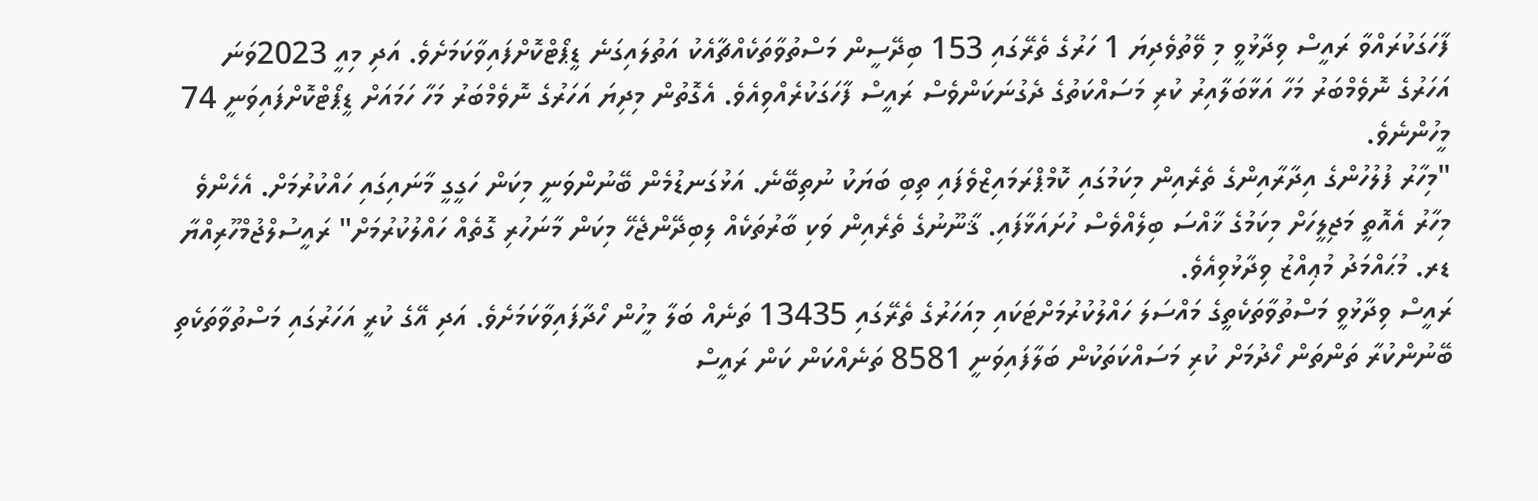ފާހަގަކުރައްވާ ރައީސް ވިދާޅުވީ މި ވޭތުވެދިޔަ 1 ހަރުގެ ތެރޭގައި 153 ބިދޭސީން މަސްތުވާތަކެއްޗާއެކު އަތުލައިގަނެ ޑީޕޯޓްކޮށްފައިވާކަމަށެވެ. އަދި މިއީ 2023ވަނަ އަހަރުގެ ނޮވެމްބަރު މަހާ އަޅާބަލާއިރު ކުރި މަސައްކަތުގެ ދެގުނަކަންވެސް ރައީސް ފާހަގަކުރެއްވިއެވެ. އެގޮތުން މިދިޔަ އަހަރުގެ ނޮވެމްބަރު މަހާ ހަމައަށް ޑީޕޯޓްކޮށްފައިވަނީ 74 މީހުންނެވެ.
"މިހާރު ފުލުހުންގެ އިދާރާއިންގެ ތެރެއިން މިކަމުގައި ކޮމްޕްރަމައިޒްވެފައި ތިބި ބަޔަކު ނުތިބޭނެ. އަޅުގަނޑުމެން ބޭނުންވަނީ މިކަން ހަގީގީ މާނައިގައި ހައްކުރުމަށް. އެހެންވެ މިހާރު އެއޮތީ މަޖިލީހަށް މިކަމުގެ ޚާއްސަ ބިލެއްވެސް ހުށައަޅާފައި. ޤާނޫނުގެ ތެރެއިން ވަކި ބާރުތަކެއް ލިބިދޭންޖެހޭ މިކަން މާނަހުރި ގޮތެއް ހައްލުކުރުމަށް" ރައީސުލްޖުމްހޫރިއްޔާ ޑރ. މުޙައްމަދު މުޢިއްޒު ވިދާޅުވިއެވެ.
ރައީސް ވިދާޅުވީ މަސްތުވާތަކެތީގެ މައްސަލަ ހައްލުކުރުމަށްޓަކައި މިއަހަރުގެ ތެރޭގައި 13435 ތަނެއް ބަލާ މީހުން ހޯދާފައިވާކަމަށެވެ. އަދި އޭގެ ކުރީ އަހަރުގައި މަސްތުވާތަކެތި ބޭނުންކުރާ ތަންތަން ހޯދުމަށް ކުރި މަސައްކަތަކުން ބަލާފައިވަނީ 8581 ތަނެއްކަން ކަން ރައީސް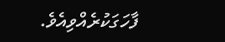ފާހަގަކުރެއްވިއެވެ.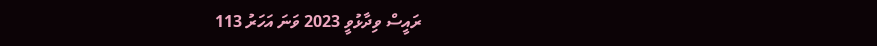ރައީސް ވިދާޅުވީ 2023 ވަނަ އަހަރު 113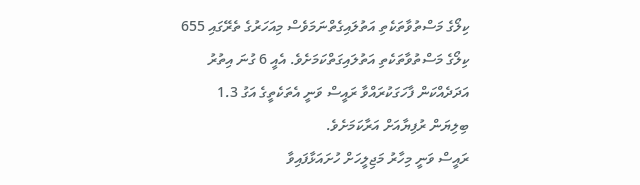ކިލޯގެ މަސްތުވާތަކެތި އަތުލައިގެތްނަމަވެސް މިއަހަރުގެ ތެރޭގައި 655 ކިލޯގެ މަސްތުވާތަކެތި އަތުލައިގަތްކަމަށެވެ. އެއީ 6 ގުނަ އިތުރު އަދަދެއްކަން ފާހަގަކުރައްވާ ރައީސް ވަނީ އެތަކެތީގެ އަގު 1.3 ބިލިޔަން ރުފިޔާއަށް އަރާކަމަށެވެ.
ރައީސް ވަނީ މިހާރު މަޖިލީހަށް ހުށައަޅާފައިވާ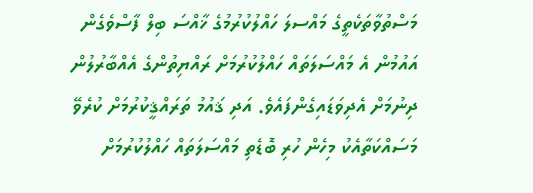މަސްތުވާތަކެތީގެ މައްސލަ ހައްލުކުރުމުގެ ޚާއްސަ ބިލް ފާސްވެގެން އައުމުން އެ މައްސަލަތައް ހައްލުކުރުމަށް ރައްޔިތުންގެ އެއްބާރުލުން ދިނުމަށް އެދިވަޑައިގެންފައެވެ. އަދި ޤައުމު ތަރައްޤީކުރުމަށް ކުރެވޭ މަސައްކަތާއެކު މިހެން ހުރި ބޮޑެތި މައްސަލަތައް ހައްލުކުރުމަށް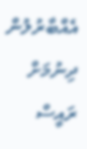އެއްބާރުލުން ދިނުމަށް ރައީސް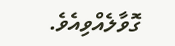ގޮވާލެއްވިއެވެ.